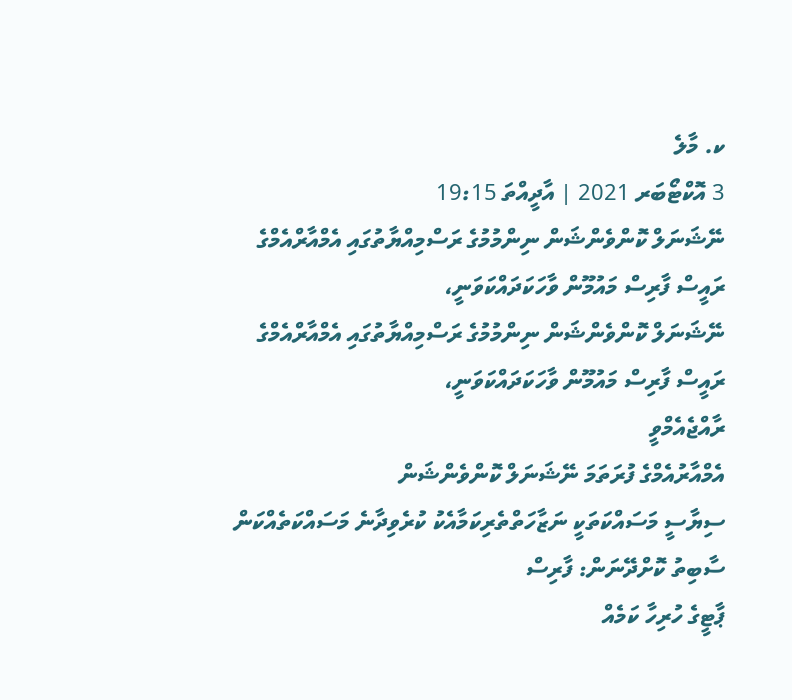ކ. މާލެ
3 އޮކްޓޯބަރ 2021 | އާދީއްތަ 19:15
ނޭޝަނަލް ކޮންވެންޝަން ނިންމުމުގެ ރަސްމިއްޔާތުގައި އެމްއާރްއެމްގެ ރައީސް ފާރިސް މައުމޫން ވާހަކަދައްކަވަނީ،
ނޭޝަނަލް ކޮންވެންޝަން ނިންމުމުގެ ރަސްމިއްޔާތުގައި އެމްއާރްއެމްގެ ރައީސް ފާރިސް މައުމޫން ވާހަކަދައްކަވަނީ،
ރާއްޖެއެމްވީ
އެމްއާރުއެމްގެ ފުރަތަމަ ނޭޝަނަލް ކޮންވެންޝަން
ސިޔާސީ މަސައްކަތަކީ ނަޒާހަތްތެރިކަމާއެކު ކުރެވިދާނެ މަސައްކަތެއްކަން ސާބިތު ކޮށްދޭނަން: ފާރިސް
ޕާޓީގެ ހުރިހާ ކަމެއް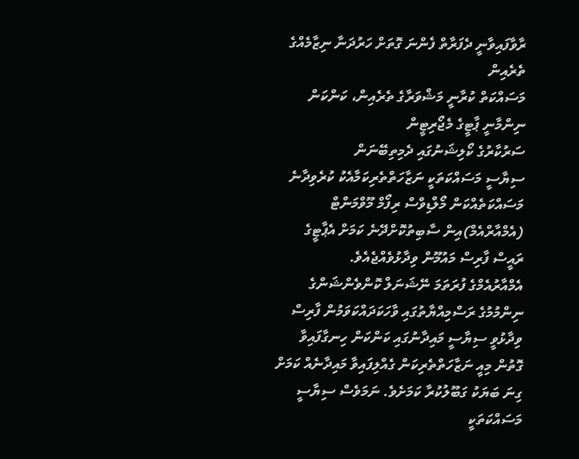ރާވާފައިވާނީ ދެފަރާތް ފެންނަ ގޮތަށް ހަރުދަނާ ނިޒާމެއްގެ ތެރެއިން
މަސައްކަތް ކުރާނީ މަޝްވަރާގެ ތެރެއިން، ކަންކަން ނިންމާނީ ޕާޓީގެ މެޖޯރިޓީން
ސަރުކާރުގެ ކޯލިޝަނުގައި ދެމިތިބޭނަން
ސިޔާސީ މަސައްކަތަކީ ނަޒާހަތްތެރިކަމާއެކު ކުރެވިދާނެ މަސައްކަތެއްކަން މޯލްޑިވްސް ރިފޯމް މޫވްމަންޓް (އެމްއާރްއެމް)އިން ސާބިތުކޮށްދޭނެ ކަމަށް އެޕާޓީގެ ރައީސް ފާރިސް މައުމޫން ވިދާޅުވެއްޖެއެވެ.
އެމްއާރުއެމްގެ ފުރަތަމަ ނޭޝަނަލް ކޮންވެންޝަންގެ ނިންމުމުގެ ރަސްމިއްޔާތުގައި ވާހަކަދައްކަވަމުން ފާރިސް ވިދާޅުވީ ސިޔާސީ މައިދާނުގައި ކަންކަން ހިނގާފައިވާ ގޮތުން މިއީ ނަޒާހަތްތެރިކަން ގެއްލިފައިވާ މައިދާނެއް ކަމަށް ގިނަ ބަޔަކު ގަބޫލުކުރާ ކަމަށެވެ. ނަމަވެސް ސިޔާސީ މަސައްކަތަކީ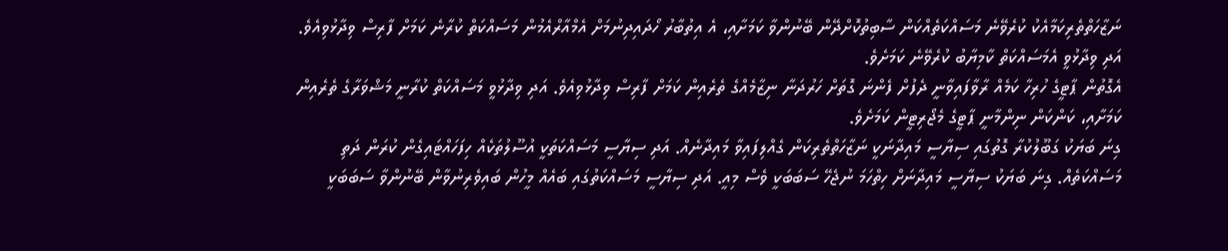ނަޒާހަތްތެރިކަމާއެކު ކުރެވޭނެ މަސައްކަތެއްކަން ސާބިތުކޮށްދޭން ބޭނުންވާ ކަމަށާއި، އެ އިތުބާރު ހޯދައިދިނުމަށް އެމްއާރްއެމުން މަސައްކަތް ކުރާނެ ކަމަށް ފާރިސް ވިދާޅުވިއެވެ. އަދި ވިދާޅުވީ އެމަސައްކަތް ކާމިޔާބު ކުރެވޭނެ ކަމަށެވެ.
އެގޮތުން ޕާޓީގެ ހުރިހާ ކަމެއް ރާވާފައިވާނީ ދެފުށް ފެންނަ ގޮތަށް ހަރުދަނާ ނިޒާމެއްގެ ތެރެއިން ކަމަށް ފާރިސް ވިދާޅުވިއެވެ. އަދި ވިދާޅުވީ މަސައްކަތް ކުރާނީ މަޝްވަރާގެ ތެރެއިން ކަމަށާއި، ކަންކަން ނިންމާނީ ޕާޓީގެ މެޖޯރިޓީން ކަމަށެވެ.
ގިނަ ބަޔަކު ގަބޫލުކުރާ ގޮތުގައި ސިޔާސީ މައިދާނަކީ ނަޒާހަތްތެރިކަން ގެއްލިފައިވާ މައިދާނެއް. އަދި ސިޔާސީ މަސައްކަތަކީ އުސޫލުތަކެއް ހިފަހައްޓައިގެން ކުރަން ދަތި މަސައްކަތެއް. ގިނަ ބަޔަކު ސިޔާސީ މައިދާނަށް ހިތްހަމަ ނުޖެހޭ ސަބަބަކީ ވެސް މިއީ. އަދި ސިޔާސީ މަސައްކަތުގައި ބައެއް މީހުން ބައިވެރިނުވާން ބޭނުންވާ ސަބަބަކީ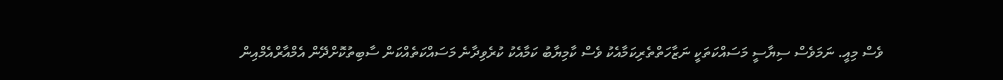ވެސް މިއީ. ނަމަވެސް ސިޔާސީ މަސައްކަތަކީ ނަޒާހަތްތެރިކަމާއެކު ވެސް ކާމިޔާބު ކަމާއެކު ކުރެވިދާނެ މަސައްކަތެއްކަން ސާބިތުކޮށްދޭން އެމްއާރްއެމްއިން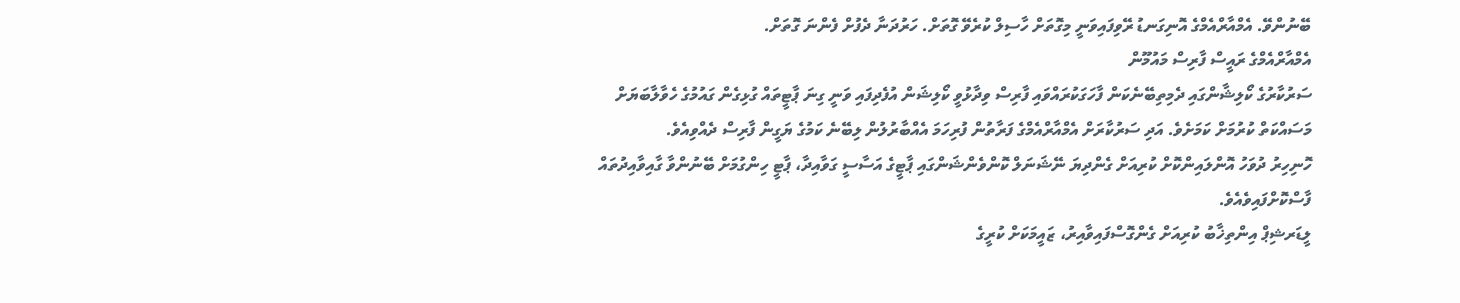ބޭނުންވޭ. އެމްއާރްއެމްގެ އޮނިގަނޑު ރޭވިފައިވަނީ މިގޮތަށް ހާސިލް ކުރެވޭ ގޮތަށް. ހަރުދަނާ ދެފުށް ފެންނަ ގޮތަށް.
އެމްއާރްއެމްގެ ރައީސް ފާރިސް މައުމޫން
ސަރުކާރުގެ ކޯލިޝާންގައި ދެމިތިބޭނެކަން ފާހަގަކުރައްވައި ފާރިސް ވިދާޅުވީ ކޯލިޝަން އުފެދިފައި ވަނީ ގިނަ ޕާޓީތައް ގުޅިގެން ގައުމުގެ ހެވާލާބަޔަށް މަސައްކަތް ކުރުމަށް ކަމަށެވެ. އަދި ސަރުކާރަށް އެމްއާރްއެމްގެ ފަރާތުން ފުރިހަމަ އެއްބާރުލުން ލިބޭނެ ކަމުގެ ޔަގީން ފާރިސް ދެއްވިއެވެ.
ހޮނިހިރު ދުވަހު އޮންލައިންކޮށް ކުރިއަށް ގެންދިޔަ ނޭޝަނަލް ކޮންވެންޝަންގައި ޕާޓީގެ އަސާސީ ގަވާއިދާ، ޕާޓީ ހިންގުމަށް ބޭނުންވާ ގާއިވާއިދުތައް ފާސްކޮށްފައިވެއެވެ.
ލީޑަރޝިޕް އިންތިޚާބު ކުރިއަށް ގެންގޮސްފައިވާއިރު، ޒައީމަކަށް ކުރީގެ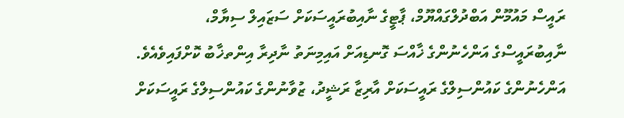ރައީސް މައުމޫން އަބްދުލްގައްޔޫމް، ޕާޓީގެ ނާއިބުރައީސަކަށް ސަޒައިލް ސިޔާމް، ނާއިބުރައީސްގެ އަންހެނުންގެ ޚާއްސަ ގޮނޑިއަށް އައިމިނަތު ނާދިރާ އިންތޚާބު ކޮށްފައިވެއެވެ. އަންހެނުންގެ ކައުންސިލްގެ ރައީސަކަށް އާރިޒާ ރަޝީދު، ޒުވާނުންގެ ކައުންސިލްގެ ރައީސަކަށް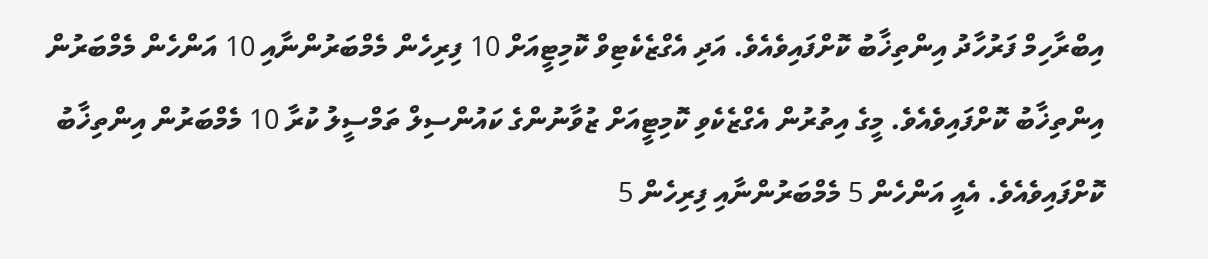އިބްރާހިމް ފަރުހާދު އިންތިޚާބު ކޮށްފައިވެއެވެ. އަދި އެގްޒެކެޓިވް ކޮމިޓީއަށް 10 ފިރިހެން މެމްބަރުންނާއި 10 އަންހެން މެމްބަރުން އިންތިޚާބު ކޮށްފައިވެއެވެ. މީގެ އިތުރުން އެގްޒެކެވި ކޮމިޓީއަށް ޒުވާނުންގެ ކައުންސިލް ތަމްސީލު ކުރާ 10 މެމްބަރުން އިންތިޚާބު ކޮށްފައިވެއެވެ. އެއީ އަންހެން 5 މެމްބަރުންނާއި ފިރިހެން 5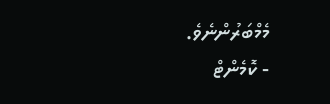މެމްބަރުންނެވެ.
- ކޮމެންޓް